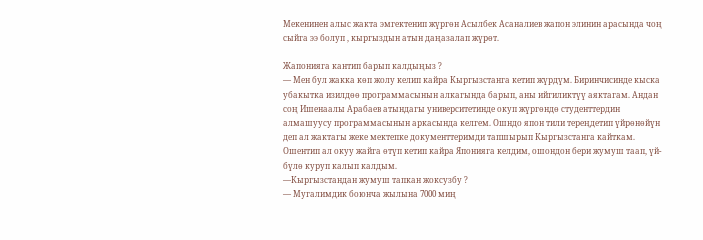Мекенинен алыс жакта эмгектенип жүргөн Асылбек Асаналиев жапон элинин арасында чоң сыйга ээ болуп , кыргыздын атын даңазалап жүрөт.

Жапонияга кантип барып калдыңыз ?
— Мен бул жакка көп жолу келип кайра Кыргызстанга кетип жүрдүм. Биринчисинде кыска убакытка изилдөө программасынын алкагында барып, аны ийгиликтүү аяктагам. Андан соң Ишенаалы Арабаев атындагы университетинде окуп жүргөндө студенттердин алмашуусу программасынын аркасында келгем. Ошндо япон тили тереңдетип үйрөнөйүн деп ал жактагы жеке мектепке документтеримди тапшырып Кыргызстанга кайткам. Ошентип ал окуу жайга өтүп кетип кайра Японияга келдим, ошондон бери жумуш таап, үй-бүлө куруп калып калдым.
—Кыргызстандан жумуш тапкан жоксузбу ?
— Мугалимдик боюнча жылына 7000 миң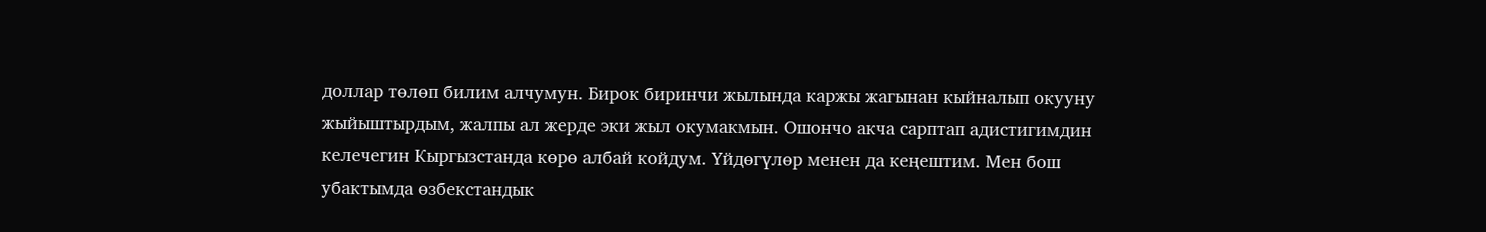доллар төлөп билим алчумун. Бирок биринчи жылында каржы жагынан кыйналып окууну жыйыштырдым, жалпы ал жерде эки жыл окумакмын. Ошончо акча сарптап адистигимдин келечегин Кыргызстанда көрө албай койдум. Үйдөгүлөр менен да кеңештим. Мен бош убактымда өзбекстандык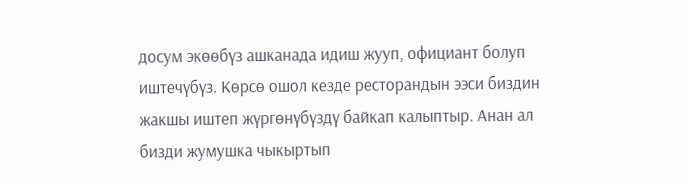досум экөөбүз ашканада идиш жууп, официант болуп иштечүбүз. Көрсө ошол кезде ресторандын ээси биздин жакшы иштеп жүргөнүбүздү байкап калыптыр. Анан ал бизди жумушка чыкыртып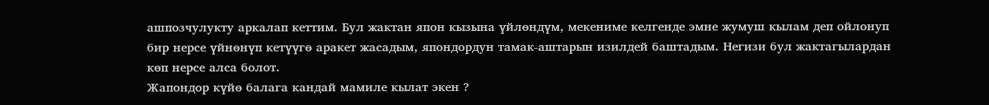ашпозчулукту аркалап кеттим. Бул жактан япон кызына үйлөндүм, мекениме келгенде эмне жумуш кылам деп ойлонуп бир нерсе үйнөнүп кетүүгө аракет жасадым, япондордун тамак-аштарын изилдей баштадым. Негизи бул жактагылардан көп нерсе алса болот.
Жапондор күйө балага кандай мамиле кылат экен ?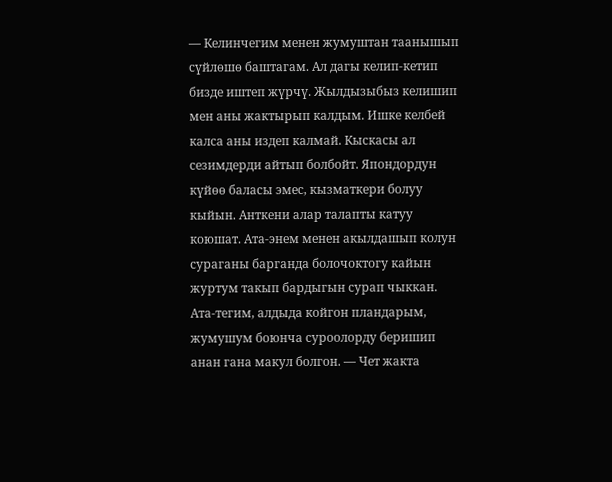— Келинчегим менен жумуштан таанышып сүйлөшө баштагам. Ал дагы келип-кетип бизде иштеп жүрчү. Жылдызыбыз келишип мен аны жактырып калдым. Ишке келбей калса аны издеп калмай. Кыскасы ал сезимдерди айтып болбойт. Япондордун күйөө баласы эмес, кызматкери болуу кыйын. Анткени алар талапты катуу коюшат. Ата-энем менен акылдашып колун сураганы барганда болочоктогу кайын журтум такып бардыгын сурап чыккан. Ата-тегим, алдыда койгон пландарым, жумушум боюнча суроолорду беришип анан гана макул болгон. — Чет жакта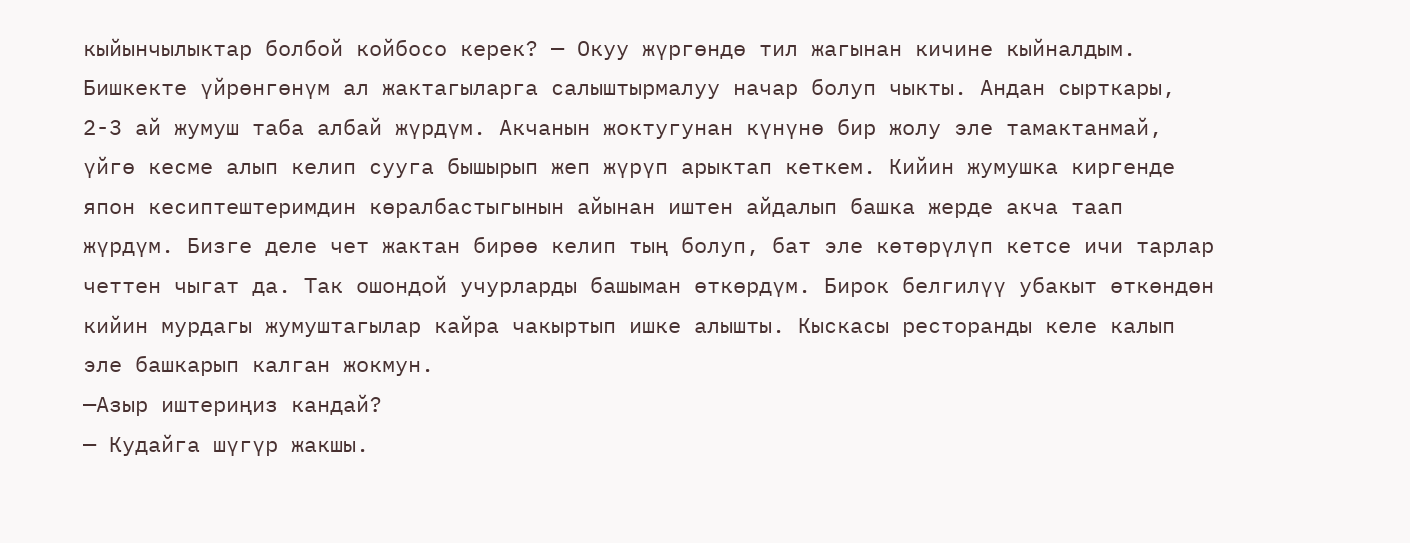кыйынчылыктар болбой койбосо керек? — Окуу жүргөндө тил жагынан кичине кыйналдым. Бишкекте үйрөнгөнүм ал жактагыларга салыштырмалуу начар болуп чыкты. Андан сырткары, 2-3 ай жумуш таба албай жүрдүм. Акчанын жоктугунан күнүнө бир жолу эле тамактанмай, үйгө кесме алып келип сууга бышырып жеп жүрүп арыктап кеткем. Кийин жумушка киргенде япон кесиптештеримдин көралбастыгынын айынан иштен айдалып башка жерде акча таап жүрдүм. Бизге деле чет жактан бирөө келип тың болуп, бат эле көтөрүлүп кетсе ичи тарлар четтен чыгат да. Так ошондой учурларды башыман өткөрдүм. Бирок белгилүү убакыт өткөндөн кийин мурдагы жумуштагылар кайра чакыртып ишке алышты. Кыскасы ресторанды келе калып эле башкарып калган жокмун.
—Азыр иштериңиз кандай?
— Кудайга шүгүр жакшы.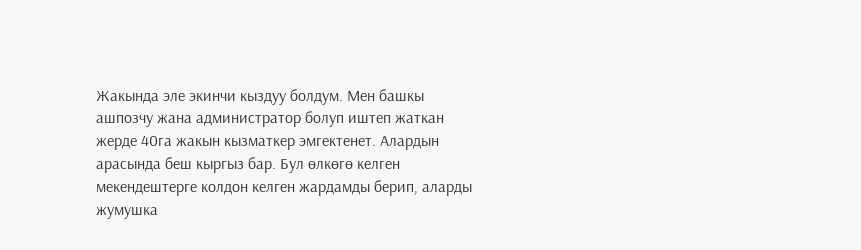Жакында эле экинчи кыздуу болдум. Мен башкы ашпозчу жана администратор болуп иштеп жаткан жерде 40га жакын кызматкер эмгектенет. Алардын арасында беш кыргыз бар. Бул өлкөгө келген мекендештерге колдон келген жардамды берип, аларды жумушка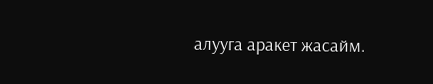алууга аракет жасайм.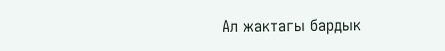Ал жактагы бардык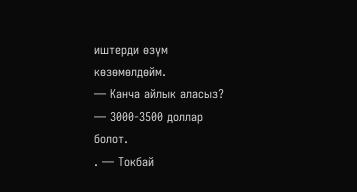иштерди өзүм көзөмөлдөйм.
— Канча айлык аласыз?
— 3000-3500 доллар болот.
. — Токбай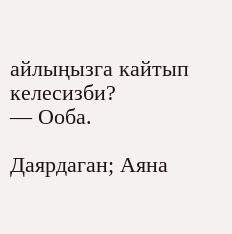айлыңызга кайтып келесизби?
— Ооба.

Даярдаган; Аяна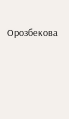Орозбекова